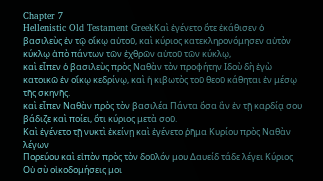Chapter 7
Hellenistic Old Testament GreekΚαὶ ἐγένετο ὅτε ἐκάθισεν ὁ βασιλεὺς ἐν τῷ οἴκῳ αὐτοῦ, καὶ κύριος κατεκληρονόμησεν αὐτὸν κύκλῳ ἀπὸ πάντων τῶν ἐχθρῶν αὐτοῦ τῶν κύκλῳ,
καὶ εἶπεν ὁ βασιλεὺς πρὸς Ναθὰν τὸν προφήτην Ιδοὺ δὴ ἐγὼ κατοικῶ ἐν οἴκῳ κεδρίνῳ, καὶ ἡ κιβωτὸς τοῦ θεοῦ κάθηται ἐν μέσῳ τῆς σκηνῆς.
καὶ εἶπεν Ναθὰν πρὸς τὸν βασιλέα Πάντα ὅσα ἂν ἐν τῇ καρδίᾳ σου βάδιζε καὶ ποίει, ὅτι κύριος μετὰ σοῦ.
Καὶ ἐγένετο τῇ νυκτὶ ἐκείνῃ καὶ ἐγένετο ῥῆμα Κυρίου πρὸς Ναθὰν λέγων
Πορεύου καὶ εἰπὸν πρὸς τὸν δοῦλόν μου Δαυείδ τάδε λέγει Κύριος Οὐ σὺ οἰκοδομήσεις μοι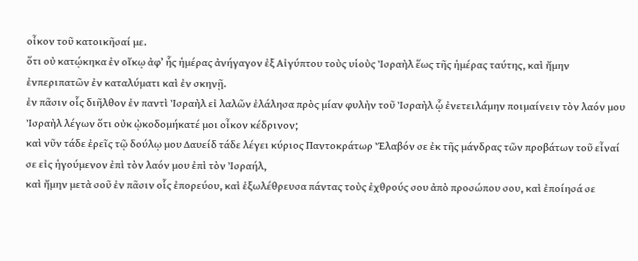οἶκον τοῦ κατοικῆσαί με.
ὅτι οὐ κατῴκηκα ἐν οἴκῳ ἀφ’ ἧς ἡμέρας ἀνήγαγον ἐξ Αἰγύπτου τοὺς υἱοὺς Ἰσραὴλ ἕως τῆς ἡμέρας ταύτης, καὶ ἤμην ἐνπεριπατῶν ἐν καταλύματι καὶ ἐν σκηνῇ.
ἐν πᾶσιν οἷς διῆλθον ἐν παντὶ Ἰσραὴλ εἰ λαλῶν ἐλάλησα πρὸς μίαν φυλὴν τοῦ Ἰσραὴλ ᾧ ἐνετειλάμην ποιμαίνειν τὸν λαόν μου Ἰσραὴλ λέγων ὅτι οὐκ ᾠκοδομήκατέ μοι οἶκον κέδρινον;
καὶ νῦν τάδε ἐρεῖς τῷ δούλῳ μου Δαυείδ τάδε λέγει κύριος Παντοκράτωρ Ἔλαβόν σε ἐκ τῆς μάνδρας τῶν προβάτων τοῦ εἶναί σε εἰς ἡγούμενον ἐπὶ τὸν λαόν μου ἐπὶ τὸν Ἰσραήλ,
καὶ ἤμην μετὰ σοῦ ἐν πᾶσιν οἷς ἐπορεύου, καὶ ἐξωλέθρευσα πάντας τοὺς ἐχθρούς σου ἀπὸ προσώπου σου, καὶ ἐποίησά σε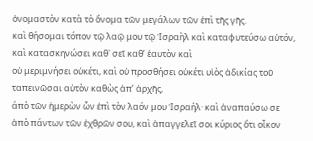ὀνομαστὸν κατὰ τὸ ὄνομα τῶν μεγάλων τῶν ἐπὶ τῆς γῆς.
καὶ θήσομαι τόπον τῷ λαῷ μου τῷ Ἰσραὴλ καὶ καταφυτεύσω αὐτόν, καὶ κατασκηνώσει καθ᾿ σεῖ καθ’ ἑαυτὸν καὶ
οὐ μεριμνήσει οὐκέτι, καὶ οὐ προσθήσει οὐκέτι υἱὸς ἀδικίας τοῦ ταπεινῶσαι αὐτὸν καθὼς ἀπ’ ἀρχῆς,
άπὸ τῶν ἡμερὼν ὧν ἐπὶ τὸν λαόν μου Ἰσραήλ· καὶ ἀναπαύσω σε ἀπὸ πάντων τῶν ἐχθρῶν σου, καὶ ἀπαγγελεῖ σοι κύριος ὅτι οἶκον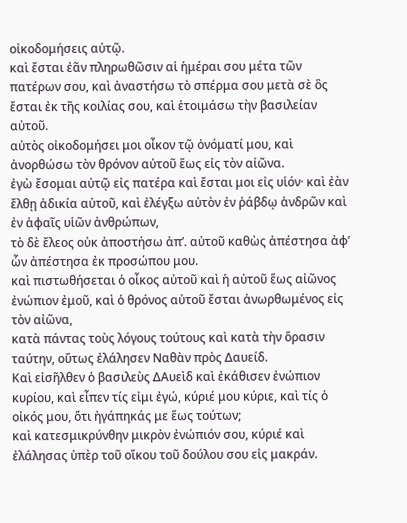οἰκοδομήσεις αὐτῷ.
καὶ ἔσται ἐᾶν πληρωθῶσιν αἱ ἡμέραι σου μέτα τῶν πατέρων σου, καὶ ἀναστήσω τὸ σπέρμα σου μετὰ σὲ ὃς ἔσται ἐκ τῆς κοιλίας σου, καὶ ἑτοιμάσω τὴν βασιλείαν αὐτοῦ.
αὐτὸς οἰκοδομήσει μοι οἶκον τῷ ὀνόματί μου, καὶ ἀνορθώσω τὸν θρόνον αὐτοῦ ἕως εἰς τὸν αἰῶνα.
ἐγὼ ἔσομαι αὐτῷ εἰς πατέρα καὶ ἔσται μοι εἰς υἱόν· καὶ ἐὰν ἔλθῃ ἀδικία αὐτοῦ, καὶ ἐλέγξω αὐτὸν ἐν ῥάβδῳ ἀνδρῶν καὶ ἐν ἁφαῖς υἱῶν ἀνθρώπων,
τὸ δὲ ἔλεος οὐκ ἀποστήσω ἀπ’. αὐτοῦ καθὼς ἀπέστησα ἀφ’ ὧν ἀπέστησα ἐκ προσώπου μου.
καὶ πιστωθήσεται ὁ οἶκος αὐτοῦ καὶ ἡ αὐτοῦ ἕως αἰῶνος ἐνώπιον ἐμοῦ, καὶ ὁ θρόνος αὐτοῦ ἔσται ἀνωρθωμένος εἰς τὸν αἰῶνα,
κατὰ πάντας τοὺς λόγους τούτους καὶ κατὰ τὴν ὅρασιν ταύτην, οὕτως ἐλάλησεν Ναθὰν πρὸς Δαυείδ.
Καὶ εἰσῆλθεν ὁ βασιλεὺς ΔΑυεὶδ καὶ ἐκάθισεν ἐνώπιον κυρίου, καὶ εἶπεν τίς εἰμι ἐγώ, κύριέ μου κύριε, καὶ τίς ὁ οἰκός μου, ὅτι ἠγάπηκάς με ἕως τούτων;
καὶ κατεσμικρύνθην μικρὸν ἐνώπιόν σου, κύριέ καὶ ἐλάλησας ὑπὲρ τοῦ οἴκου τοῦ δούλου σου εἰς μακράν.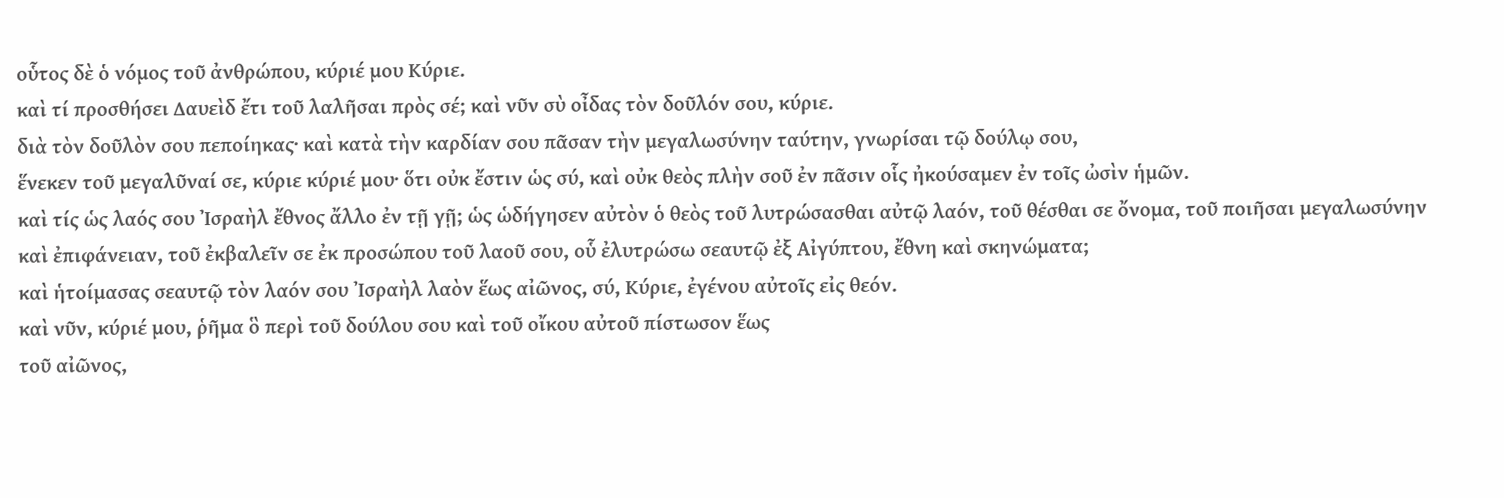οὗτος δὲ ὁ νόμος τοῦ ἀνθρώπου, κύριέ μου Κύριε.
καὶ τί προσθήσει Δαυεὶδ ἔτι τοῦ λαλῆσαι πρὸς σέ; καὶ νῦν σὺ οἶδας τὸν δοῦλόν σου, κύριε.
διὰ τὸν δοῦλὸν σου πεποίηκας· καὶ κατὰ τὴν καρδίαν σου πᾶσαν τὴν μεγαλωσύνην ταύτην, γνωρίσαι τῷ δούλῳ σου,
ἕνεκεν τοῦ μεγαλῦναί σε, κύριε κύριέ μου· ὅτι οὐκ ἔστιν ὡς σύ, καὶ οὐκ θεὸς πλὴν σοῦ ἐν πᾶσιν οἷς ἠκούσαμεν ἐν τοῖς ὠσὶν ἡμῶν.
καὶ τίς ὡς λαός σου Ἰσραὴλ ἔθνος ἄλλο ἐν τῇ γῇ; ὡς ὡδήγησεν αὐτὸν ὁ θεὸς τοῦ λυτρώσασθαι αὐτῷ λαόν, τοῦ θέσθαι σε ὄνομα, τοῦ ποιῆσαι μεγαλωσύνην καὶ ἐπιφάνειαν, τοῦ ἐκβαλεῖν σε ἐκ προσώπου τοῦ λαοῦ σου, οὗ ἐλυτρώσω σεαυτῷ ἐξ Αἰγύπτου, ἔθνη καὶ σκηνώματα;
καὶ ἡτοίμασας σεαυτῷ τὸν λαόν σου Ἰσραὴλ λαὸν ἕως αἰῶνος, σύ, Κύριε, ἐγένου αὐτοῖς εἰς θεόν.
καὶ νῦν, κύριέ μου, ῥῆμα ὃ περὶ τοῦ δούλου σου καὶ τοῦ οἴκου αὐτοῦ πίστωσον ἕως
τοῦ αἰῶνος,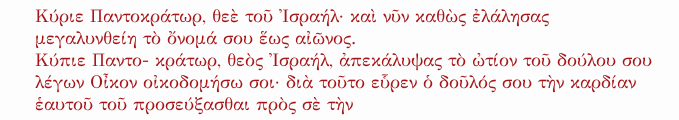Κύριε Παντοκράτωρ, θεὲ τοῦ Ἰσραήλ· καὶ νῦν καθὼς ἐλάλησας
μεγαλυνθείη τὸ ὄνομά σου ἕως αἰῶνος.
Κύπιε Παντο- κράτωρ, θεὸς Ἰσραήλ, ἀπεκάλυψας τὸ ὠτίον τοῦ δούλου σου λέγων Οἶκον οἰκοδομήσω σοι· διὰ τοῦτο εὗρεν ὁ δοῦλός σου τὴν καρδίαν ἑαυτοῦ τοῦ προσεύξασθαι πρὸς σὲ τὴν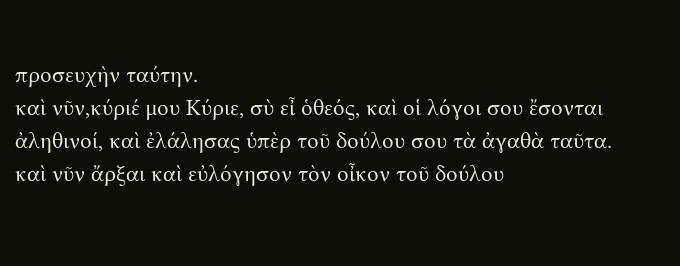προσευχὴν ταύτην.
καὶ νῦν,κύριέ μου Κύριε, σὺ εἶ ὁθεός, καὶ οἱ λόγοι σου ἔσονται ἀληθινοί, καὶ ἐλάλησας ὑπὲρ τοῦ δούλου σου τὰ ἀγαθὰ ταῦτα.
καὶ νῦν ἄρξαι καὶ εὐλόγησον τὸν οἶκον τοῦ δούλου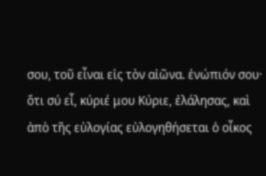σου, τοῦ εἶναι εἰς τὸν αἰῶνα. ἐνώπιόν σου· ὅτι σύ εἶ, κύριέ μου Κύριε, ἐλάλησας, καὶ ἀπὸ τῆς εὐλογίας εὐλογηθήσεται ὁ οἶκος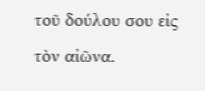τοῦ δούλου σου εἰς τὸν αἰῶνα.